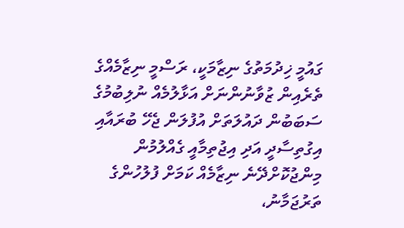ގައުމީ ޚިދުމަތުގެ ނިޒާމަކީ، ރަސްމީ ނިޒާމެއްގެ ތެރެއިން ޒުވާނުންނަށް އަޅާލުމެއް ނުލިބުމުގެ ސަބަބުން ދައުލަތަށް އުފުލަން ޖެހޭ ބުރައާއި އިގުތިސާދީ އަދި އިޖުތިމާއީ ގެއްލުމުން މިންޖުކޮށްދޭނެ ނިޒާމެއް ކަމަށް ފުލުހުންގެ ތަރުޖަމާނު،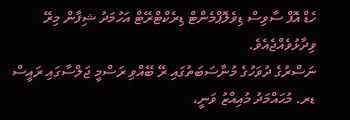ހެޑް އޮފް ސާވިސް ޑިވެލޮޕްމެންޓް ޑިރެކްޓްރޭޓް އަހުމަދު ޝިފާން މިރޭ ވިދާޅުވެއްޖެއެވެ.
ނަސްރުގެ ދުވަހުގެ މުނާސަބަތުގައި ރޭ ބޭއްވި ރަސްމީ ޖަލްސާގައި ރައީސް ޑރ. މުޙައްމަދު މުއިއްޒު ވަނީ،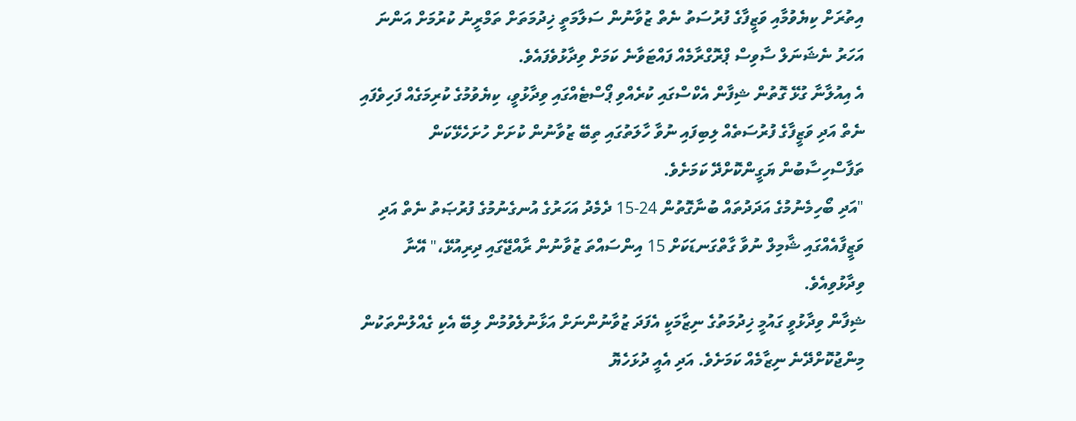އިތުރަށް ކިޔެވުމާއި ވަޒީފާގެ ފުރުސަތު ނެތް ޒުވާނުން ސަލާމަތީ ޚިދުމަތަށް ތަމްރީނު ކުރުމަށް އަންނަ އަހަރު ނެޝަނަލް ސާވިސް ޕްރޮގްރާމެއް ފައްޓަވާނެ ކަމަށް ވިދާޅުވެފައެވެ.
އެ އިއުލާނާ ގުޅޭ ގޮތުން ޝިފާން އެކްސްގައި ކުރެއްވި ޕޯސްޓެއްގައި ވިދާޅުވީ، ކިޔެވުމުގެ ކުރިމަގެއް ފަހިވެފައި ނެތް އަދި ވަޒީފާގެ ފުރުސަތެއް ލިބިފައި ނުވާ ހާލަތުގައި ތިބޭ ޒުވާނުން ކުށަށް ހުށަހެޅޭކަން ތަފާސްހިސާބުން ޔަގީންކޮށްދޭ ކަމަށެވެ.
"އަދި ބޯހިމެނުމުގެ އަދަދުތައް ބުނާގޮތުން 24-15 ދެމެދު އަހަރުގެ އުނގެނުމުގެ ފުރުޞަތު ނެތް އަދި ވަޒީފާއެއްގައި ޝާމިލް ނުވާ ގާތްގަނޑަކަށް 15 އިންސައްތަ ޒުވާނުން ރާއްޖޭގައި ދިރިއުޅޭ،" އޭނާ ވިދާޅުވިއެވެ.
ޝިފާން ވިދާޅުވީ ގައުމީ ޚިދުމަތުގެ ނިޒާމަކީ އެފަދަ ޒުވާނުންނަށް އަޅާނުލެވުމުން ލިބޭ އެކި ގެއްލުންތަކުން މިންޖުކޮށްދޭނެ ނިޒާމެއް ކަމަށެވެ. އަދި އެއީ ދުޅަހެޔޮ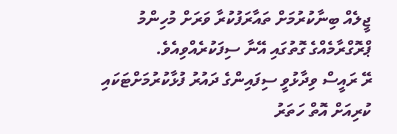ޖީލެއް ބިނާކުރުމަށް ތައާރަފުކުރާ ވަރަށް މުހިންމު ޕްރޮގްރާމެއްގެ ގޮތުގައި އޭނާ ސިފަކުރެއްވިއެވެ.
ރޭ ރައީސް ވިދާޅުވީ ސިފައިންގެ ދައުރު ފުޅާކުރުމަށްޓަކައި ކުރިއަށް އޮތް ހަތަރު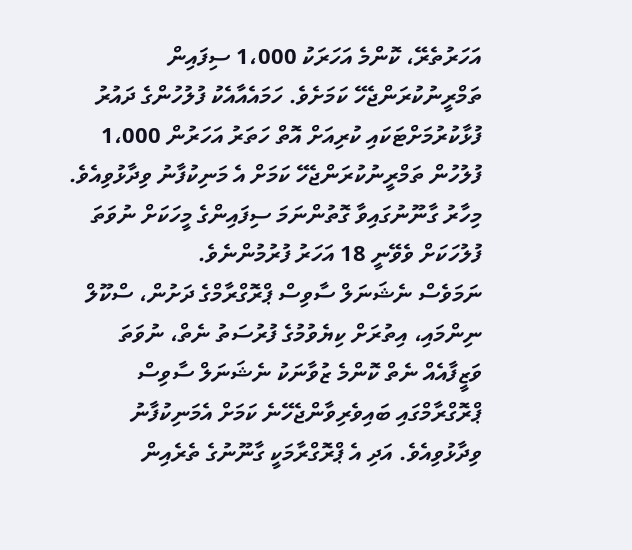އަހަރުތެރޭ، ކޮންމެ އަހަރަކު 1،000 ސިފައިން ތަމްރީނުކުރަންޖެހޭ ކަމަށެވެ. ހަމައެއާއެކު ފުލުހުންގެ ދައުރު ފުޅާކުރުމަށްޓަކައި ކުރިއަށް އޮތް ހަތަރު އަހަރުން 1،000 ފުލުހުން ތަމްރީނުކުރަންޖެހޭ ކަމަށް އެ މަނިކުފާނު ވިދާޅުވިއެވެ.
މިހާރު ގާނޫނުގައިވާ ގޮތުންނަމަ ސިފައިންގެ މީހަކަށް ނުވަތަ ފުލުހަކަށް ވެވޭނީ 18 އަހަރު ފުރުމުންނެވެ.
ނަމަވެސް ނެޝަނަލް ސާވިސް ޕްރޮގްރާމްގެ ދަށުން، ސްކޫލް ނިންމައި، އިތުރަށް ކިޔެވުމުގެ ފުރުސަތު ނެތް، ނުވަތަ ވަޒީފާއެއް ނެތް ކޮންމެ ޒުވާނަކު ނެޝަނަލް ސާވިސް ޕްރޮގްރާމްގައި ބައިވެރިވާންޖެހޭނެ ކަމަށް އެމަނިކުފާނު ވިދާޅުވިއެވެ. އަދި އެ ޕްރޮގްރާމަކީ ގާނޫނުގެ ތެރެއިން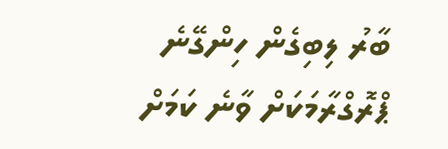ބާރު ލިބިގެން ހިންގޭނެ ޕްރޮގްރާމަކަށް ވާނެ ކަމަށް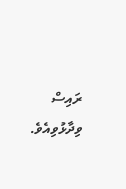ރައިސް ވިދާޅުވިއެވެ.